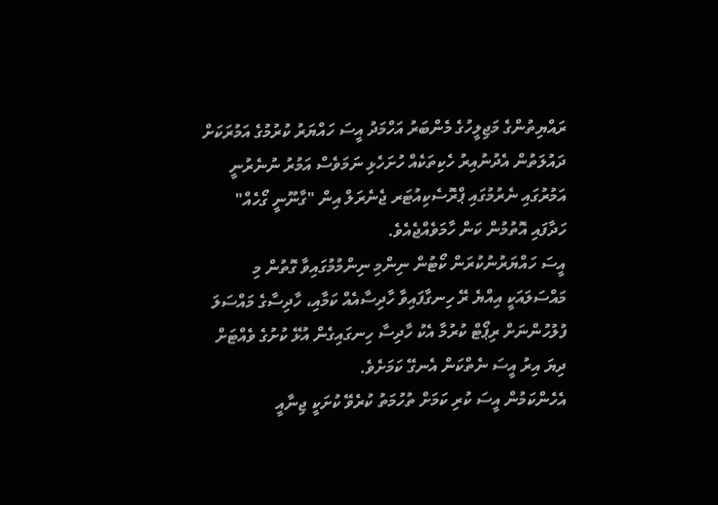ރައްޔިތުންގެ މަޖިލީހުގެ މެންބަރު އަހްމަދު އީސަ ހައްޔަރު ކުރުމުގެ އަމުރަކަށް ދައުލަތުން އެދުނުއިރު ހެކިތަކެއް ހުށަހެޅި ނަމަވެސް އަމުރު ނުނެރުނީ އަމުރުގައި ނެރުމުގައި ޕްރޮސެކިއުޓަރ ޖެނެރަލް އިން "ގާނޫނީ ގޯހެއް" ހަދާފައި އޮތުމުން ކަން ހާމަވެއްޖެއެވެ.
އީސަ ހައްޔަރުނުކުރަން ކޯޓުން ނިންމި ނިންމުމުގައިވާ ގޮތުން މި މައްސަލައަކީ އިއްޔެ ރޭ ހިނގާފައިވާ ހާދިސާއެއް ކަމާއި، ހާދިސާގެ މައްސަލަ ފުލުހުންނަށް ރިޕޯޓް ކުރުމާ އެކު ހާދިސާ ހިނގައިގެން އުޅޭ ކުށުގެ ވެއްޓަށް ދިޔަ އިރު އީސަ ނެތްކަން އެނގޭ ކަމަށެވެ.
އެހެންކަމުން އީސަ ކުރި ކަމަށް ތުހުމަތު ކުރެވޭ ކުށަކީ ޖިނާއީ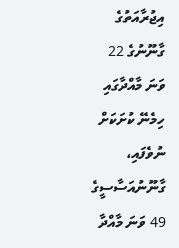އިޖުރާއަތުގެ ގާނޫނުގެ 22 ވަނަ މާއްދާގައި ހިމެނޭ ކުށަކަށް ނުވެފައި، ގާނޫނުއަސާސީގެ 49 ވަނަ މާއްދާ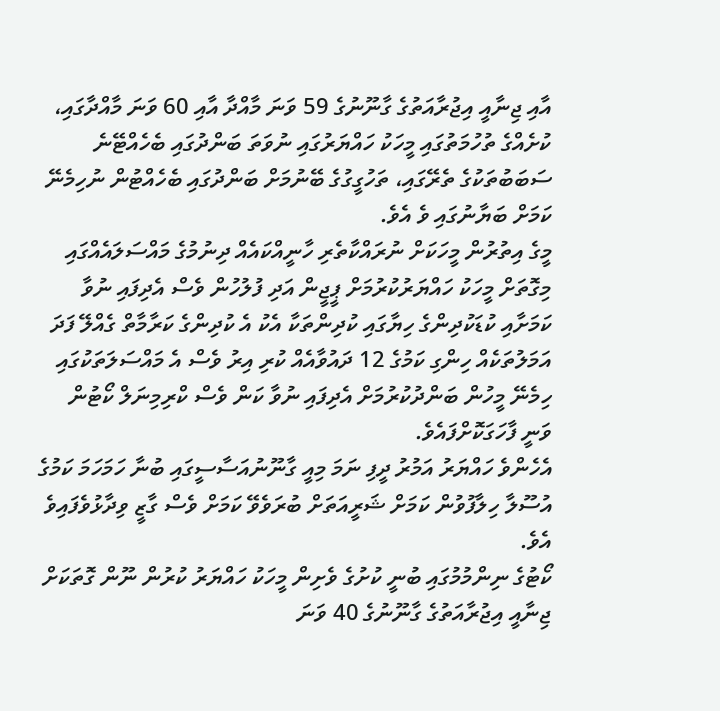އާއި ޖިނާއީ އިޖުރާއަތުގެ ގާނޫނުގެ 59 ވަނަ މާއްދާ އާއި 60 ވަނަ މާއްދާގައި، ކުށެއްގެ ތުހުމަތުގައި މީހަކު ހައްޔަރުގައި ނުވަތަ ބަންދުގައި ބެހެއްޓޭނެ ސަބަބުތަކުގެ ތެރޭގައި، ތަހުގީގުގެ ބޭނުމަށް ބަންދުގައި ބެހެއްޓުން ނުހިމެނޭ ކަމަށް ބަޔާނުގައި ވެ އެވެ.
މީގެ އިތުރުން މީހަކަށް ނުރައްކާތެރި ހާނީއްކައެއް ދިނުމުގެ މައްސަލައެއްގައި މިގޮތަށް މީހަކު ހައްޔަރުކުރުމަށް ޕީޖީން އަދި ފުލުހުން ވެސް އެދިފައި ނުވާ ކަމަށާއި ކުޑަކުދިންގެ ހިޔާގައި ކުދިންތަކާ އެކު އެ ކުދިންގެ ކަރާމާތް ގެއްލޭ ފަދަ އަމަލުތަކެއް ހިންގި ކަމުގެ 12 ދައުވާއެއް ކުރި އިރު ވެސް އެ މައްސަލަތަކުގައި ހިމެނޭ މީހުން ބަންދުކުރުމަށް އެދިފައި ނުވާ ކަން ވެސް ކްރިމިނަލް ކޯޓުން ވަނީ ފާހަގަކޮށްފައެވެ.
އެހެންވެ ހައްޔަރު އަމުރު ދީފި ނަމަ މިއީ ގާނޫނުއަސާސީގައި ބުނާ ހަމަހަމަ ކަމުގެ އުސޫލާ ހިލާފުވުން ކަމަށް ޝަރީއަތަށް ބުރަވެވޭ ކަމަށް ވެސް ގާޒީ ވިދާޅުވެފައިވެ އެވެ.
ކޯޓުގެ ނިންމުމުގައި ބުނީ ކުށުގެ ވެށިން މީހަކު ހައްޔަރު ކުރުން ނޫން ގޮތަކަށް ޖިނާއީ އިޖުރާއަތުގެ ގާނޫނުގެ 40 ވަނަ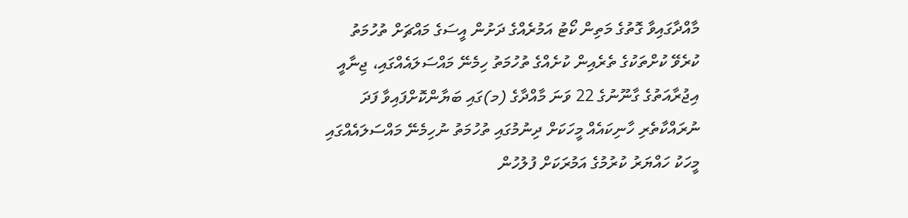މާއްދާގައިވާ ގޮތުގެ މަތިން ކޯޓު އަމުރެއްގެ ދަށުން އީސަގެ މައްޗަށް ތުހުމަތު ކުރެވޭ ކުށްތަކުގެ ތެރެއިން ކުށެއްގެ ތުހުމަތު ހިމެނޭ މައްސަލައެއްގައި، ޖިނާއީ އިޖުރާއަތުގެ ގާނޫނުގެ 22 ވަނަ މާއްދާގެ (މ)ގައި ބަޔާންކޮށްފައިވާ ފަދަ ނުރައްކާތެރި ހާނިކައެއް މީހަކަށް ދިނުމުގައި ތުހުމަތު ނުހިމެނޭ މައްސަލައެއްގައި މީހަކު ހައްޔަރު ކުރުމުގެ އަމުރަކަށް ފުލުހުން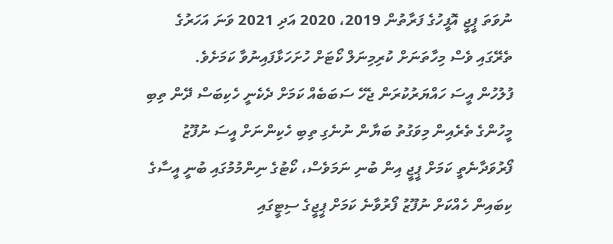ނުވަތަ ޕީޖީ އޮފީހުގެ ފަރާތުން 2019، 2020 އަދި 2021 ވަނަ އަހަރުގެ ތެރޭގައި ވެސް މިހާތަނަށް ކުރިމިނަލް ކޯޓަށް ހުށަހަޅާފައިނުވާ ކަމަށެވެ.
ފުލުހުން އީސަ ހައްޔަރުކުރަން ޖެހޭ ސަބަބެއް ކަމަށް ދެކެނީ ހެކިބަސް ދޭން ތިބި މީހުންގެ ތެރެއިން މިވަގުތު ބަޔާން ނުނެގި ތިބި ހެކިންނަށް އީސަ ނުފޫޒު ފޯރުވަދާނެތީ ކަމަށް ޕީޖީ އިން ބުނި ނަމަވެސް، ކޯޓުގެ ނިންމުމުގައި ބުނީ އީސާގެ ކިބައިން ހެއްކަށް ނުފޫޒު ފޯރުވާނެ ކަމަށް ޕީޖީގެ ސިޓީގައި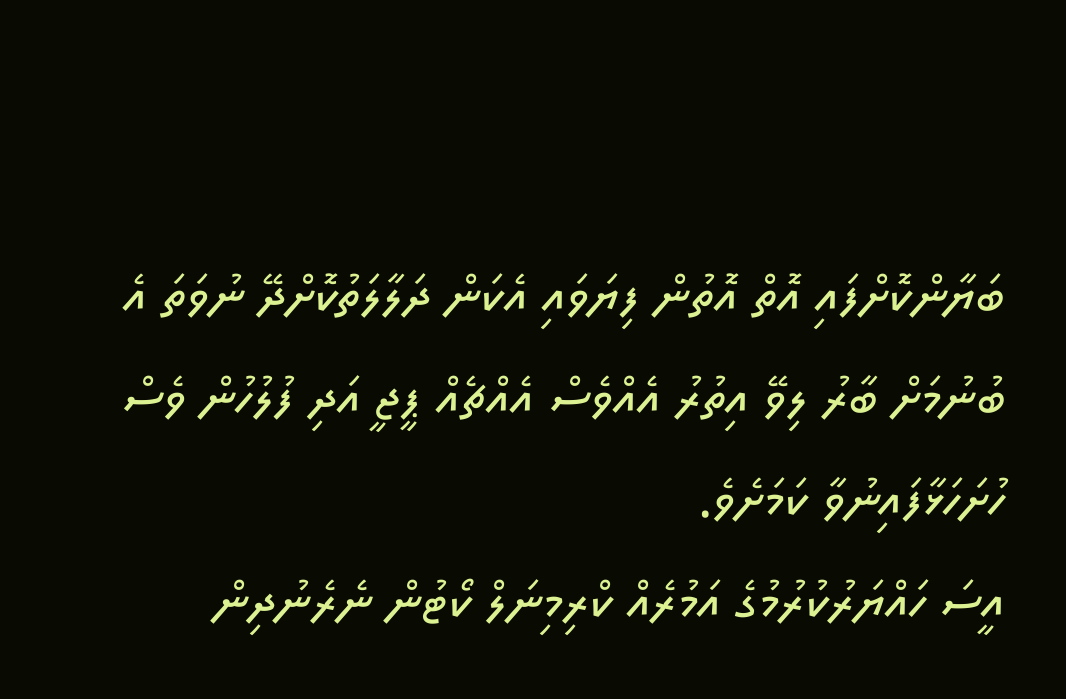ބަޔާންކޮށްފައި އޮތް އޮތުން ފިޔަވައި އެކަން ދަލާލަތުކޮށްދޭ ނުވަތަ އެ ބުނުމަށް ބާރު ލިވޭ އިތުރު އެއްވެސް އެއްޗެއް ޕީޖީ އަދި ފުލުހުން ވެސް ހުށަހަޅާފައިނުވާ ކަމަށެވެ.
އީސަ ހައްޔަރުކުރުމުގެ އަމުރެއް ކްރިމިނަލް ކޯޓުން ނެރެނުދިން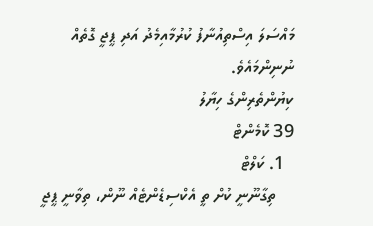މައްސަލަ އިސްތިއުނާފު ކުރުމާއިމެދު އަދި ޕީޖީ ގޮތެއް ނުނިންމައެވެ.
ކިޔުންތެރިންގެ ހިޔާލު
39 ކޮމެންޓް
  1. ކަލްޓް
    ތިގާނޫނީ ކުށް ތީ އެކްސިޑެންޓެއް ނޫން، ތިވާނީ ޕީޖީ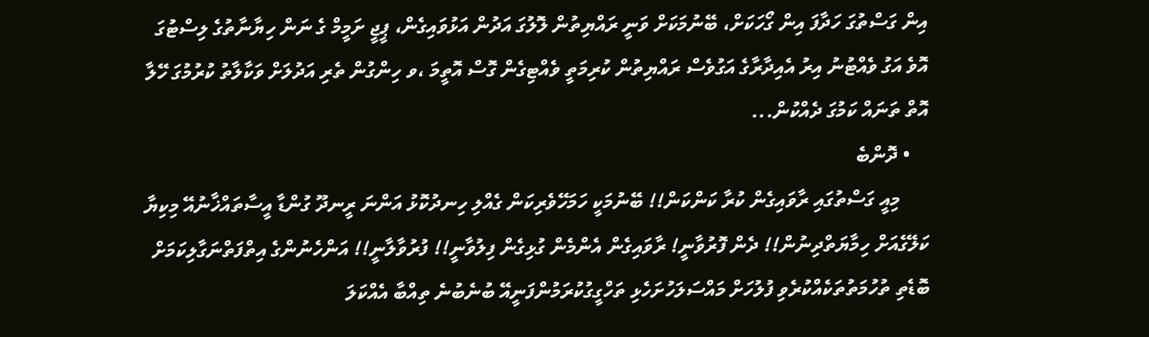އިން ގަސްތުގަ ހަދާފަ އިން ގޯހަކަށް، ބޭނުމަކަށް ވަނީ ރައްޔިތުން ލޮލުގަ އަދުން އަޅުވައިގެން، ޕީޖީ ށަމީމް ގެ ނަން ހިޔާނާތުގެ ލިސްޓުގަ އޮވެ އަގު ވެއްޓުނު އިރު އެއިދާރާގެ އަގުވެސް ރައްޔިތުން ކުރިމަތީ ވެއްޓިގެން ގޮސް އޮތީމަ ،ވ ހިންގުން ތެރި އަދުލަށް ވަކާލާތު ކުރުމުގަ ހޭލާ އޮތް ތަނައް ކަމުގަ ދެއްކުން...
    • ދޮންބެ
      މިއީ ގަސްތުގައި ރާވައިގެން ކުރާ ކަންކަން!! ބޭނުމަކީ ހަމަހޭވެރިކަން ގެއްލި ހިނދުކޮޅު އަންނަ ރީނދޫ ގުންޑާ އީސާތައްޚާނުއޭ މިކިޔާ ކަލޭގެއަށް ހިމާޔަތްދިނުން!! ދެން ފޮރުވާނީ! ރާވައިގެން އެންމެން ގުޅިގެން ފިލުވާނީ!! ފުރުވާލާނީ!! އަންހެނުންގެ އިތްފަތްނަގާލިކަމަށް ބޮޑެތި ތުހުމަތުތަކެއްކުރެވި ފުލުހަށް މައްސަލަހުށަހެޅި ތަހްގީގުކުރަމުންފަނީއޭ ބުނެބުނެ ތިއްބާ އެއްކަލަ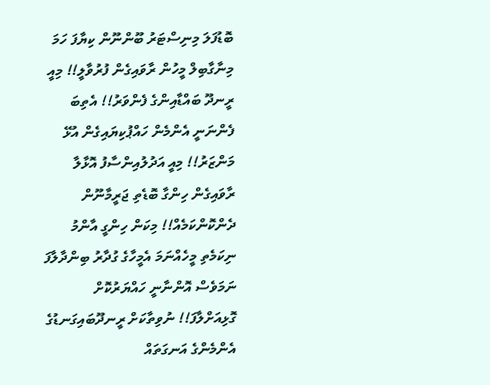ބޮޑުފަލަ މިނިސްޓަރު ބޫންނޫން ކިޔާފަ ހަމަ މިނާގާބިލް މީހުން ރާވައިގެން ފުރުވާލީ!! މިއީ ރީނދޫ ބައްޑާއިންގެ ފެންވަރު!! އެތިބަ ފެންނަނީ އެންމެން ހައްޕުކިޔައިގެން އުޅޭ މަންޒަރު!! މިއީ އަދުލުއިންސާފު އޮޅާލާ ރާވައިގެން ހިންގާ ބޮޑެތި ޖަރީމާނޫން ދެންކޮންކަމެއް!! މިކަން ހިންގީ އާންމު ނިކަމެތި މީހެއްނަމަ އެމީހާގެ ގުދާރު ބިންދާލާފަ ނަމަވެސް އޮންނާނީ ހައްޔަރުކޮށް ގޮޅިއަށްލާފަ!! ނުވިތާކަށް ރީނދޫބައިގަނޑުގެ އެންމެންގެ އަނގަތައް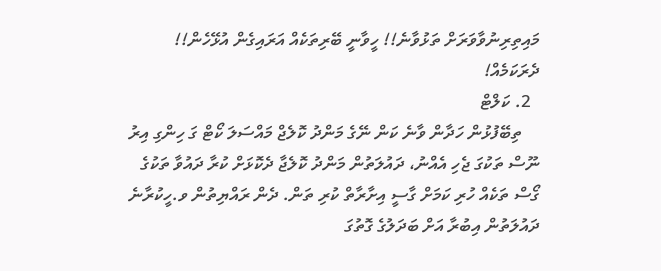މައިތިރިނުވާވަރަށް ތަޅުވާނެ!! ހީވާނީ ބޭރިތަކެއް އަރައިގެން އުޅޭހެން!! ދެރަކަމެއް!
  2. ކަލްޓް
    ތިބޭފުޅުން ހަދާން ވާނެ ކަން ނޭގެ މަންދު ކޮލެޖް މައްސަލަ ކޯޓް ގަ ހިންގި އިރު ނޫސް ތަކުގަ ޖެހި އެއްނު، ދައުލަތުން މަންދު ކޮލެޖާ ދެކޮޅަށް ކުރާ ދައުވާ ތަކުގެ ގޯސް ތަކެއް ހުރި ކަމަށް ގާސީ އިށާރާތް ކުރި ތަން. ދެން ރައްޔިތުން ވ.ހީކުރާނެ ދައުލަތުން އިބުރާ އަށް ބަދަލުގެ ގޮތުގަ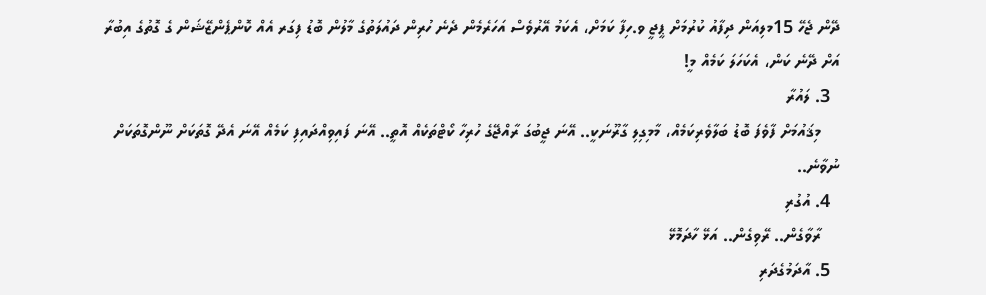ދޭން ޖެހޭ 15މލިއަން ދިފާއު ކުރުމަށް ޕީޖީ ވ.ހިފާ ކަމަށް، އެކަމު އޭރުވެސް އަހަރެމެން ދެނެ ހުރިން ދައުލަތުގެ މާލުން ބޮޑު ފިގަރ އެއް ކޮންޕެންޒޭޝަން ގެ ގޮތުގެ އިބުރާ އަށް ދޭނެ ކަން، އެކަހަލަ ކަމެއް މީ!
  3. ލައުރާ
    މިޤައުމަށް ފާވެފަ ބޮޑު ބަލާވެރިކަމެއް، މާމިގިލި ގާރޫނަކީ.. އޭނަ ޖީބުގަ ރާއްޖޭގެ ހުރިހާ ކޯޓްތަކެއް އޮތީ.. އޭނަ ފައިވިއްދައިފި ކަމެއް އޭނަ އެދޭ ގޮތަކަށް ނޫންގޮތަކަށް ނުވާނެ..
  4. އުގުރި
    ރާވާގެން.. ރޭވިގެން.. އަޅޭ ހާދަމޮޅޭ
  5. އާދަމުގެދަރި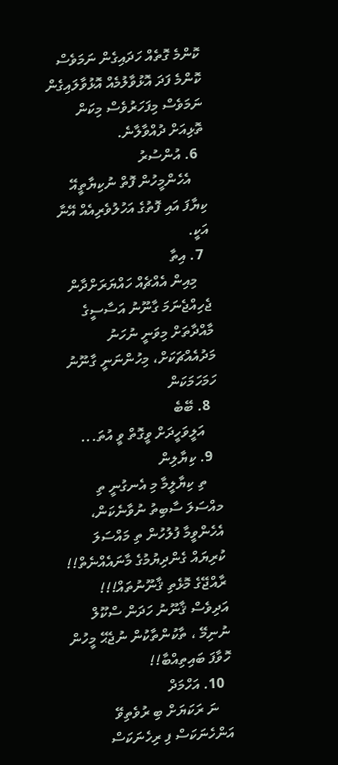ކޮންމެ ގޮތެއް ހަދައިގެން ނަމަވެސް ކޮންމެ ފަދަ އޮޅުވާލުމެއް އޮޅުވާލައިގެން ނަމަވެސް މިފަހަރުވެސް މިކަން ތޮޅިއަށް ދުއްވާލާނެ.
  6. އުންސުރު
    އެހެންމީހުން ފޮތް ނުކިޔާތީއޭ ކިޔާފަ އައި ފޮތުގެ އަހުލުވެރިއެއް އޭނާ އަކީ.
  7. އިތާ
    މިއިން އެއްޗެއް ހައްޔަރަށްދާން ޖެހިއްޖެނަމަ ގާނޫނު އަސާސީގެ މާއްދާތަށް މިވަނީ ނުހަނު މަދުއެއްޗަކަށް، މިހުންނަނީ ގާނޫނު ހަމަހަމަކަން
  8. ބޭބެ
    އަލީވަހީދަށް ވީގޮތް ވީ އުތަ...
  9. ކިޔާލިން
    ތި ކިޔާލީމާ މި އެނގުނީ ތި މއްސަލަ ސާބިތު ނުވާނެކަން، އެހެންވީމާ ފުލުހުން ތި މައްސަލަ ކުރިޔައް ގެންދިޔުމުގެ މާނައެއްނެތް!! ރާއްޖޭގެ މޮޅެތި ޤާނޫނުތައް!!! އަދިވެސް ޤާނޫނު ހަދަން ސްކޫލް ނުނިމޭ ، ތާކުންތާކުން ނުޖެޙޭ މީހުން ހޮވާފަ ބައިތިއްބާ!!
  10. އަހްމަދް
    ނަ ރަކަޔަށް ބި ރުވެތިވޭ އަންހެނަކަސް ފި ރިހެނަކަސް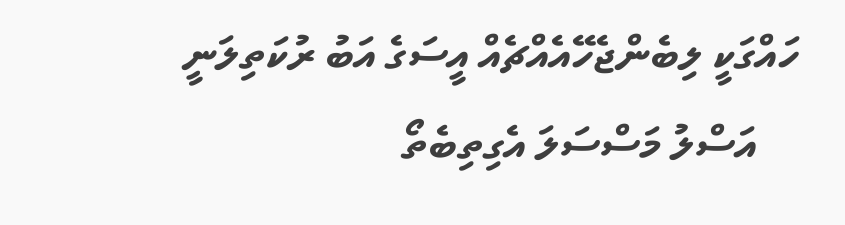ހައްގަކީ ލިބެންޖެހޭއެއްޗެއް އީސަގެ އަބު ރުކަތިލަނީ
    އަސްލު މަސްސަލަ އެގިތިބެތޯ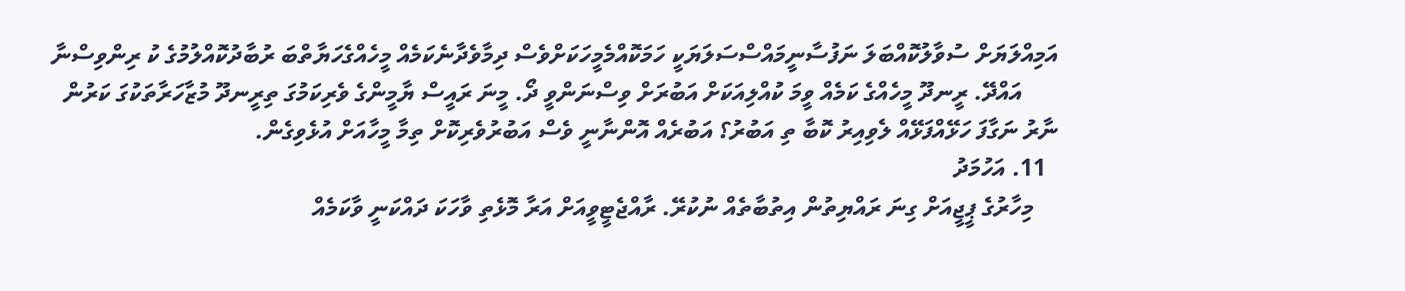އަމިއްލަޔަށް ސުވާލުކޮއްބަލަ ނަފުސާނީމައްސްސަލަޔަކީ ހަމަކޮއްމެމީހަކަށްވެސް ދިމާވެދާނެކަމެއް މީހެއްގެހަޔާތްބަ ރުބާދުކޮއްލުމުގެ ކު ރިންވިސްނާ
      އައްދޭ. ރީނދޫ މީހެއްގެ ކަމެއް ވީމަ ކުއްލިއަކަށް އަބުރަށް ވިސްނަންވީ ދޯ. މީނަ ރައީސް ޔާމީންގެ ވެރިކަމުގަ ތިރީނދޫ މުޒާހަރާތަކުގަ ކަރުން ނާރު ނަގާފަ ހަޅޭއްފަޅޭއް ލެވިއިރު ކޮބާ ތި އަބުރު؟ އަބުރެއް އޮންނާނީ ވެސް އަބުރުވެރިކޮށް ތިމާ މީހާއަށް އުޅެވިގެން.
  11. އަހުމަދު
    މިހާރުގެ ޕީޖީއަށް ގިނަ ރައްޔިތުން އިތުބާތެއް ނުކުރޭ. ރާއްޖެޓީވީއަށް އަރާ މޮޅެތި ވާހަކަ ދައްކަނީ ވާކަމެއް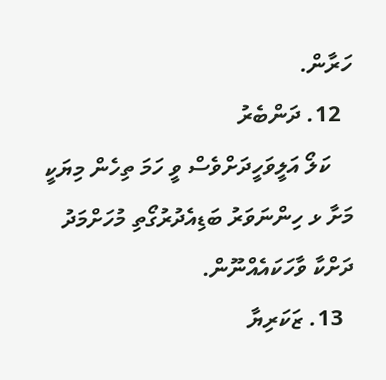ހަރާން.
  12. ދަންބެރު
    ކަލޯ އަލީވަހީދަށްވެސް ވީ ހަމަ ތިހެން މިޔަކީ މަށާ ޅ ހިންނަވަރު ބަޑިއެދުރުގޯތި މުހަށްމަދު ދަށްކާ ވާހަކައެއްނޫން.
  13. ޒަކަރިޔާ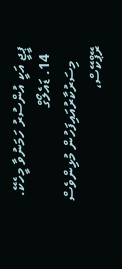ޕީޖީ އަކީ އުންސުރު ހަމަނުވާ މީހެކޭ.
  14. ޑައެލޯގް
    މިސަރުކާރުއައިފަހުން މުޅިންވެސް ރޭޕްކޭސް،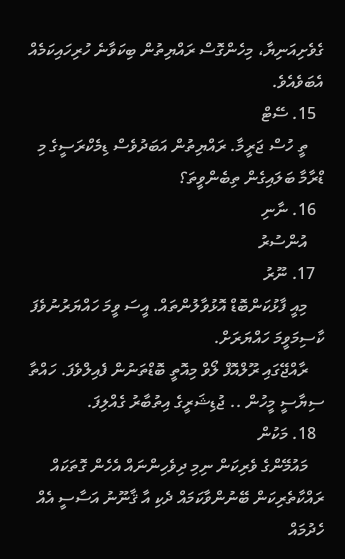ގެވެށިއަނިޔާ، މިހެންގޮސް ރައްޔިތުން ބިކަވާނެ ހުރިހައިކަމެއް އެބަވެއެވެ.
  15. ސޭޓް
    ތީ ހުސް ޖަރީމާ. ރައްޔިތުން އަބަދުވެސް ޑިމެކްރަސީގެ މި ޑްރާމާ ބަލައިގެން ތިބެންވީތަ؟
  16. ނާނި
    އުންސުރު
  17. ނޫރު
    މިއީ ފާޅުކަންބޮޑް އޮޅުވާލުންތައް. އީސަ ވީމަ ހައްޔަރުނުވެފަ ކާސިމަވީމަ ހައްޔަރަށް.
    ރާއްޖޭގައި ރޫލްއޮފް ލޯވް މިއޮތީ ބޮޑްތަނުން ފެއިލްވެފަ. ހައްތާ ސިޔާސީ މީހުން .. ޖުޑިޝަރީގެ އިތުބާރު ގެއްލިފަ.
  18. މަކުން
    މައުމޭންގެ ވެރިކަން ނިމި ދިވެހިންނައް އެހެން ގޮތަކައް ރައްކާތެރިކަން ބޭނުންވާކަމައް ދެކި އާ ޤާނޫނު އަސާސީ އެއް ހެދުމައް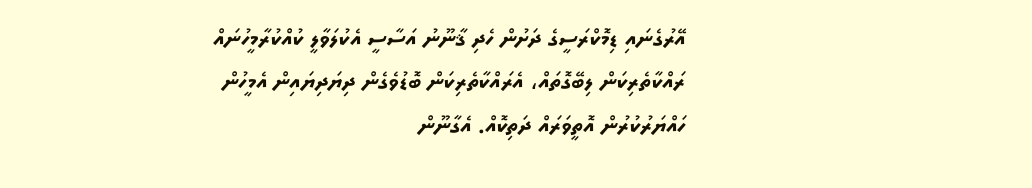އޭރުގެނައި ޑިމޮކްރަސީގެ ދަށުން ހެދި ޤާނޫނު އަސާސީ އެކުލަވާލީ ކުއްކުރާމީހުނައް ރައްކާތެރިކަން ލިބޭގޮތައް، އެރައްކާތެރިކަން ބޮޑުވެގެން ދިޔަދިޔައިން އެމީހުން ހައްޔަރުކުރުން އޮތީވަރައް ދަތިކޮއް. އެގާނޫން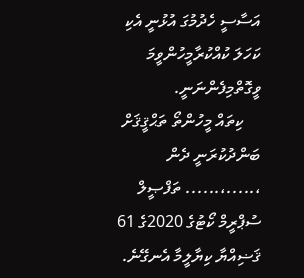އަސާސީ ހެދުމުގަ އުޅުނީ އެކި ކަހަލަ ކުއްކުރާމީހުންވީމަ ވީގޮތްމިފެންނަނީ.
    ކިތައް މީހުންތޯ ތަޙްޤީޤަށް ބަންދުކުރަނީ ދެން ،.....،...... ތަފްޞީލް ސުޕްރީމް ކޯޓުގެ 2020ގެ 61 ޤަޟިއްޔާ ކިޔާލީމާ އެނގޭނެ.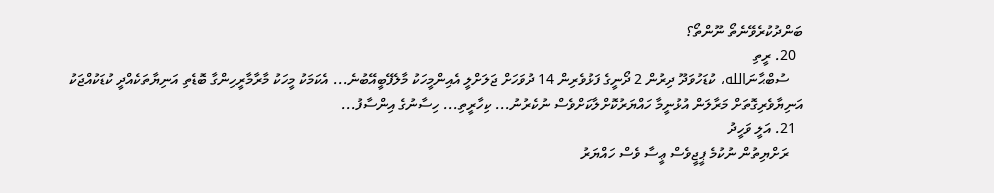ބަންދުކުރެވޭނެތޯ ނޫންތޯ؟
  20. ރީތި
    ސުބްޙާނަالله، ކުޑަހުވަދޫ ދިރުން 2 ދޯނީގެ ފަޅުވެރިން 14 ދުވަހަށް ޖަލަށްލީ އެއިންމީހަކު މާލެފޭބީއޭބުނެ... އެކަމަކު މީހަކު މާރާމާރީހިންގާ ބޮޑެތި އަނިޔާތަކެއްދީ ކުޑަކުއްޖަކު އަނިޔާވެރިގޮތަށް މަރާލަން އުޅުނީމާ ހައްޔަރުކޮށްލާކަށްވެސް ނުކެރުނު... ކިހާރީތި... ހިސާނުގެ އިންސާފު...
  21. އަލީ ވަހީދު
    ރަށްޔިތުން ނުކުމެ ޕީޖީވެސް ޢީސާ ވެސް ހައްޔަރު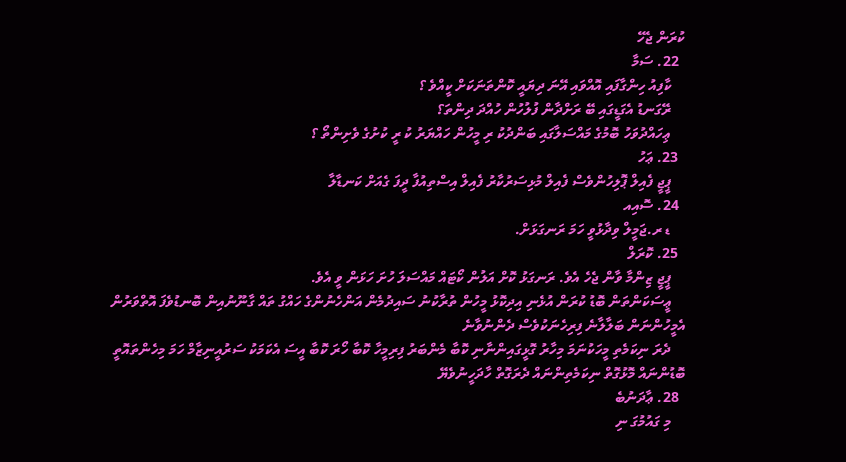ކުރަން ޖެހޭ
  22. ސަމާ
    ކާފިއު ހިންގާފައި އޮއްވައި އޭނަ ދިޔައީ ކޮންތަނަކަށް ކީއްވެ ؟
    ރޭގަނޑު އެގަޑީގައި ބޭ ރަށްދާން ފުލުހުން ހުއްދަ ދިންތަ؟
    ޢިހައްދުވަހު ބޮމުގެ މައްސަލާގައި ބަންދުކު ރި މީހުން ހައްޔަރު ކު ރީ ކުށުގެ ވެށިންތޯ ؟
  23. ޢަހު
    ޕީޖީ ފެއިލް ޕޮލިހުންވެސް ފެއިލް މުޅިސަރުކާރު ފެއިލް އިސްތިއުފާ ދީފަ ގެއަށް ކަނޑާލާ
  24. ސޮއިއ
    ޑ ރ.ޖަމީލް ވިދާޅުވީ ހަމަ ރަނގަޅަށް.
  25. ކޮރަލް
    ޕީޖީ ޒިންމާ ވާން ޖެހެ އެވެ. ރަނގަޅު ކޮށް އަލުން ކޯޓައް މައްސަލަ ހުށަ ހަޅަން ވީ އެވެ.
    ޢީސަކަންތަން ބޮޑު ކުރަން އުޅެނި އިދިކޮޅު މީހުން ތުރާކުނު ސައިދުމެން އަންހެނުންގެ ހައްގު ތައް ގާނޫނުއިން ބޮނޑުވެފަ އޮތްވަރުން އެމީހުންނަން ބަލާލާނެ ފިރިހެނަކުވެސް ދެންނުވާނެ
    ދެރަ ނިކަމެތި މީހަކުނަމަ މިހާރު ގޮޅީގައިންނާނި ކޮބާ މެންބަރު ފިރިމީހާ ކޮބާ ހޯރަ ކޮބާ އީސަ އެކަމަކު ސަރުއީނިޒާމް ހަމަ މިހެންތައޮތީ ބޮޑުންނައް މޮޅުގޮތް ނިކަމެތިންނައް ދެރަގޮތް ހާދަހީނުވެޔޭ
  28. ޢާދަނުބެ
    މި ގައުމުގަ ނި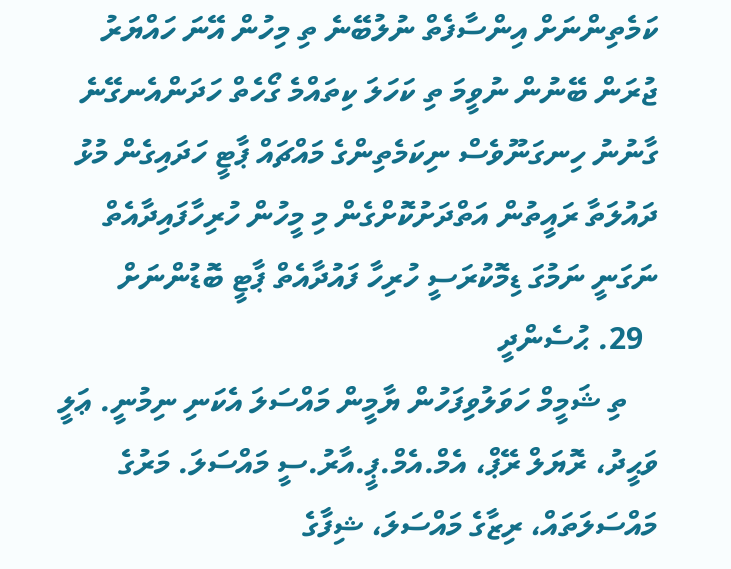ކަމެތިންނަށް އިންސާފެތް ނުލުބޭނެ ތި މިހުން އޭނަ ހައްޔަރު ޖުރަން ބޭނުން ނުވީމަ ތި ކަހަލަ ކިތައްމެ ގޯހެތް ހަދަންއެނގޭނެ ގާނުނު ހިނގަނޫވެސް ނިކަމެތިންގެ މައްޗައް ޕާޓީ ހަދައިގެން މުޅު ދައުލަތާ ރައީތުން އަތްދަށުކޮށްގެން މި މީހުން ހުރިހާފައިދާއެތް ނަގަނީ ނަމުގަ ޑިމޮކުރަސީ ހުރިހާ ފައުދާއެތް ޕާޓީ ބޮޑުންނަށް
  29. ޙުސެންދީ
    ތި ޝަމީމް ހަވަލުވިފަހުން ޔާމީން މައްސަލަ އެކަނި ނިމުނީ. ޢަލީ ވަޙީދު، ރޮޔަލް ރޭޕް، އެމް.އެމް.ޕީ.އާރު.ސީ މައްސަލަ. މަރުގެ މައްސަލަތައް، ރިޒާގެ މައްސަލަ، ޝިފާގެ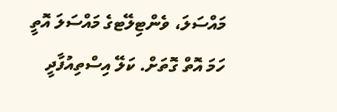މައްސަލަ، ވެންޓިލޭޓގެ މައްސަލަ އޮތީ ހަމަ އޮތް ގޮތަށް. ކަލޭ އިސްތިއުފާދީ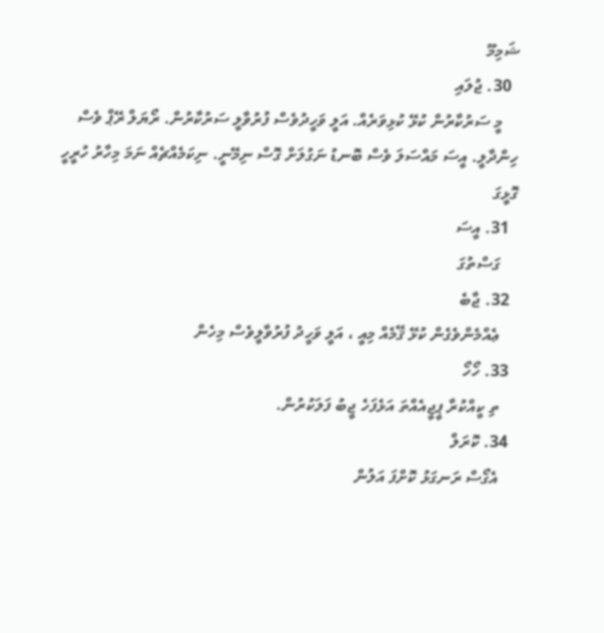ޝަމިމޫ
  30. ޖުލައި
    މީ ސަރުކާރުން ކުޅޭ ކުޅިވަރެއް. އަލީ ވަހީދުވެސް ފުރުވާލީ ސަރުކާރުން. ރޯޔަލް ރޭޕް ވެސް ހިންދާލީ. އީސަ މައްސަލަ ވެސް ބޮނޑު ނަގުލަށް ގޮސް ނިމޭނީ. ނިކަމެއްޗެއް ނަމަ މިހާރު ހުރީހީ ގޮޅީގަ
  31. އީސަ
    ގަސްތުގަ
  32. ޖާބެ
    ޢެއްމެންވެގެން ކުޅޭ ޤޭމެއް މިއީ ، އަލީ ވަހީދު ފުރުވާލީވެސް މިހެން
  33. ހޯހޯ
    ތި ކީއްކުރާ ޕީޖީއެއްތަ އަޅެފަހެ ޖީބު ފަލަކުރުން.
  34. ކޮރަލް
    އެގޯސް ރަނގަޅު ކޮށްފަ އަލުން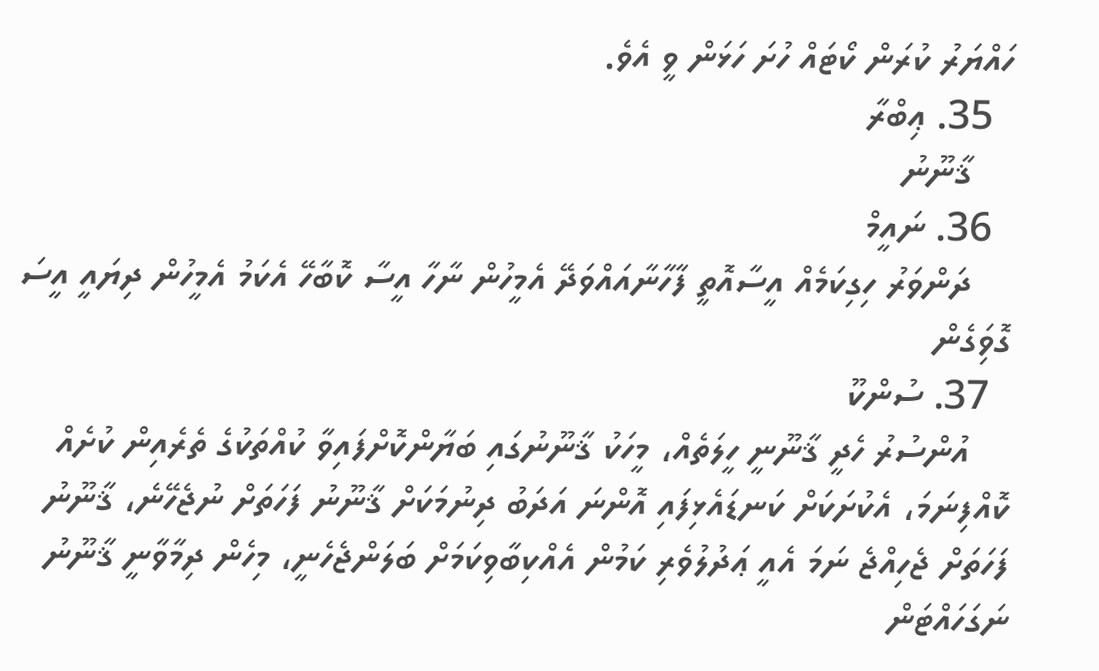ހައްޔަރު ކުރަން ކޯޓައް ހުށަ ހަޅަން ވީ އެވެ.
  35. ޢިބްރާ
    ޤާނޫނު
  36. ނައީމް
    ދަންވަރު ހިގިކަމެއް އީސާއޮތީ ފާހާނާއައްވަދޭ އެމީހުން ނާހާ އީސާ ކޮބާހޭ އެކަމު އެމީހުން ދިޔައީ އީސަ ގޮވަިގެން
  37. ސުންކޫ
    އުންސުރު ހެދީ ޤާނޫނީ ހީލަތެއް، މީހަކު ޤާނޫނުގައި ބަޔާންކޮށްފައިވާ ކުއްތަކުގެ ތެރެއިން ކުށެއް ކޮއްފިނަމަ، އެކުށަކަށް ކަނޑައެޅިފައި އޮންނަ އަދަބު ދިނުމަކަށް ޤާނޫނު ފަހަތަށް ނުޖެހޭނެ، ޤާނޫނު ފަހަތަށް ޖެހިއްޖެ ނަމަ އެއީ ޢަދުލުވެރި ކަމުން އެއްކިބާވިކަމަށް ބަލަންޖެހެނީ، މިހެން ދިމާވާނީ ޤާނޫނު ނަގަހައްޓަން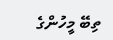ތިބޭ މީހުންގެ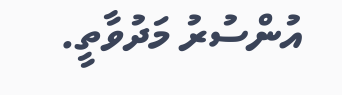އުންސުރު މަދުވާތީ.